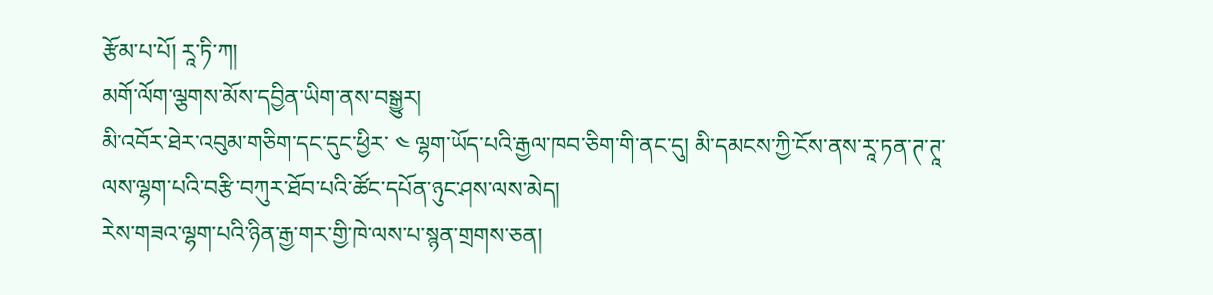རྩོམ་པ་པོ། རཱ་ཏི་ཀ།
མགོ་ལོག་ལྕགས་མོས་དབྱིན་ཡིག་ནས་བསྒྱུར།
མི་འབོར་ཐེར་འབུམ་གཅིག་དང་དུང་ཕྱིར་ ༤ ལྷག་ཡོད་པའི་རྒྱལ་ཁབ་ཅིག་གི་ནང་དུ། མི་དམངས་ཀྱི་ངོས་ནས་རཱ་ཏན་ཊ་ཊཱ་ལས་ལྷག་པའི་བརྩི་བཀུར་ཐོབ་པའི་ཚོང་དཔོན་ཉུང་ཤས་ལས་མེད།
རེས་གཟའ་ལྷག་པའི་ཉིན་རྒྱ་གར་གྱི་ཁེ་ལས་པ་སྙན་གྲགས་ཅན།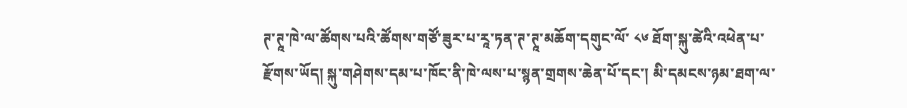ཊ་ཊཱ་ཁེ་ལ་ཚོགས་པའི་ཚོགས་གཙོ་ཟུར་པ་རཱ་ཏན་ཊ་ཊཱ་མཆོག་དགུང་ལོ་ ༨༦ ཐོག་སྐུ་ཚེའི་འཕེན་པ་རྫོགས་ཡོད། སྐུ་གཤེགས་དམ་པ་ཁོང་ནི་ཁེ་ལས་པ་སྙན་གྲགས་ཆེན་པོ་དང་། མི་དམངས་ཉམ་ཐག་ལ་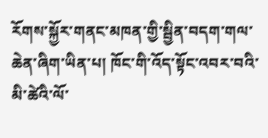རོགས་སྐྱོར་གནང་མཁན་གྱི་སྦྱིན་བདག་གལ་ཆེན་ཞིག་ཡིན་པ། ཁོང་གི་འོད་སྟོང་འབར་བའི་མི་ཚེའི་ལོ་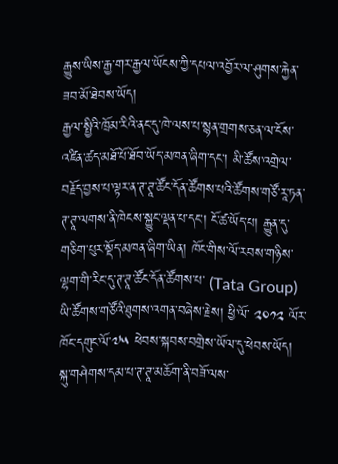རྒྱུས་ཡིས་རྒྱ་གར་རྒྱལ་ཡོངས་ཀྱི་དཔལ་འབྱོར་ལ་ཤུགས་རྐྱེན་ཟབ་མོ་ཐེབས་ཡོད།
རྒྱལ་སྤྱིའི་ཁྲོམ་རིའི་ནང་དུ་ཁེ་ལས་པ་སྙན་གྲགས་ཅན་ལ་ངོས་འཛིན་ཚད་མཐོ་པོ་ཐོབ་ཡོད་མཁན་ཞིག་དང་། མི་ཚོས་འགྲེལ་བརྗོད་བྱས་པ་ལྟར་ན་ཊ་ཊཱ་ཚོང་དོན་ཚོགས་པའི་ཚོགས་གཙོ་རཱ་ཏན་ཊ་ཊཱ་ལགས་ནི་ཁེངས་སྐྱུང་ལྡན་པ་དང་། ངོ་ཚ་ཡོད་པ། རྒྱུན་དུ་གཅིག་པུར་སྡོད་མཁན་ཞིག་ཡིན། ཁོང་གིས་ལོ་རབས་གཉིས་ལྷག་གི་རིང་དུ་ཊ་ཊཱ་ཚོང་དོན་ཚོགས་པ་ (Tata Group) ཡི་ཚོགས་གཙོའི་ཐུགས་འགན་བཞེས་རྗེས། ཕྱི་ལོ་ ༢༠༡༢ ལོར་ཁོང་དགུང་ལོ་༧༥ ཕེབས་སྐབས་བགྲེས་ཡོལ་དུ་ཕེབས་ཡོད།
སྐུ་གཤེགས་དམ་པ་ཊ་ཊཱ་མཆོག་ནི་བཟོ་ལས་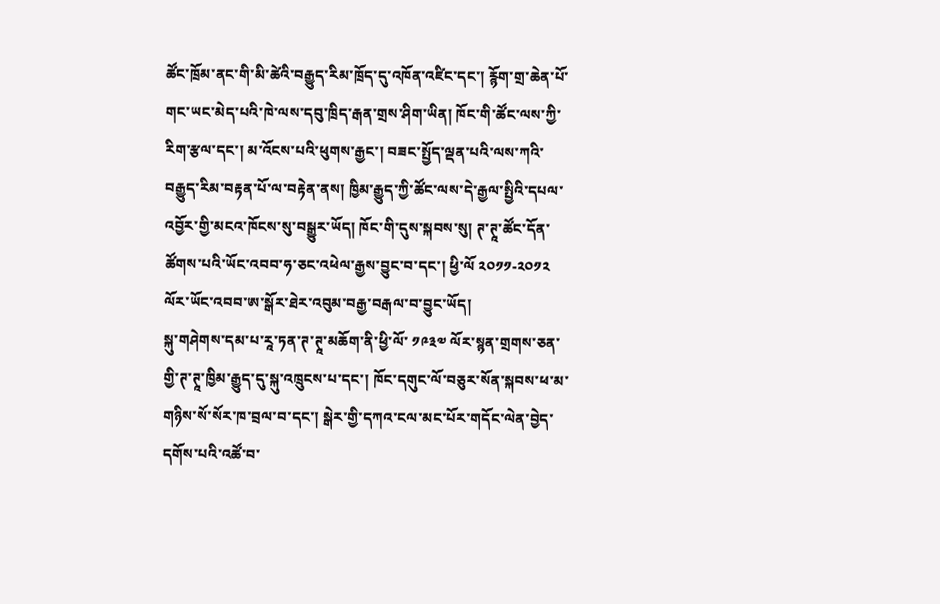ཚོང་ཁྲོམ་ནང་གི་མི་ཚེའི་བརྒྱུད་རིམ་ཁྲོད་དུ་འཁོན་འཛིང་དང་། རྙོག་གྲ་ཆེན་པོ་གང་ཡང་མེད་པའི་ཁེ་ལས་དབུ་ཁྲིད་རྒན་གྲས་ཤིག་ཡིན། ཁོང་གི་ཚོང་ལས་ཀྱི་རིག་རྩལ་དང་། མ་འོངས་པའི་ཕུགས་རྒྱང་། བཟང་སྤྱོད་ལྡན་པའི་ལས་ཀའི་བརྒྱུད་རིམ་བརྟན་པོ་ལ་བརྟེན་ནས། ཁྱིམ་རྒྱུད་ཀྱི་ཚོང་ལས་དེ་རྒྱལ་སྤྱིའི་དཔལ་འབྱོར་གྱི་མངའ་ཁོངས་སུ་བསྒྱུར་ཡོད། ཁོང་གི་དུས་སྐབས་སུ། ཊ་ཊཱ་ཚོང་དོན་ཚོགས་པའི་ཡོང་འབབ་ཧ་ཅང་འཕེལ་རྒྱས་བྱུང་བ་དང་། ཕྱི་ལོ ༢༠༡༡-༢༠༡༢ ལོར་ཡོང་འབབ་ཨ་སྒོར་ཐེར་འབུམ་བརྒྱ་བརྒལ་བ་བྱུང་ཡོད།
སྐུ་གཤེགས་དམ་པ་རཱ་ཏན་ཊ་ཊཱ་མཆོག་ནི་ཕྱི་ལོ་ ༡༩༣༧ ལོར་སྙན་གྲགས་ཅན་གྱི་ཊ་ཊཱ་ཁྱིམ་རྒྱུད་དུ་སྐུ་འཁྲུངས་པ་དང་། ཁོང་དགུང་ལོ་བཅུར་སོན་སྐབས་ཕ་མ་གཉིས་སོ་སོར་ཁ་བྲལ་བ་དང་། སྒེར་གྱི་དཀའ་ངལ་མང་པོར་གདོང་ལེན་བྱེད་དགོས་པའི་འཚོ་བ་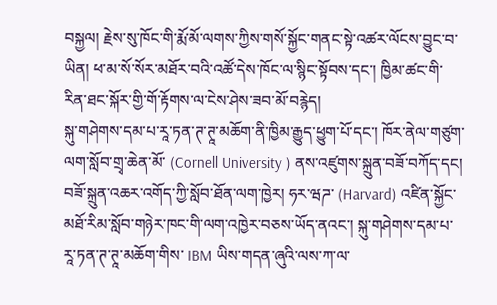བསྐྱལ། རྗེས་སུ་ཁོང་གི་རྨོ་མོ་ལགས་ཀྱིས་གསོ་སྐྱོང་གནང་སྟེ་འཚར་ལོངས་བྱུང་བ་ཡིན། ཕ་མ་སོ་སོར་མཐོར་བའི་འཚོ་དེས་ཁོང་ལ་སྙིང་སྟོབས་དང་། ཁྱིམ་ཚང་གི་རིན་ཐང་སྐོར་གྱི་གོ་རྟོགས་ལ་ངེས་ཤེས་ཟབ་མོ་བརྙེད།
སྐུ་གཤེགས་དམ་པ་རཱ་ཏན་ཊ་ཊཱ་མཆོག་ནི་ཁྱིམ་རྒྱུད་ཕྱུག་པོ་དང་། ཁོར་ནེལ་གཙུག་ལག་སློབ་གྲྭ་ཆེན་མོ་ (Cornell University ) ནས་འཛུགས་སྐྲུན་བཟོ་བཀོད་དང། བཟོ་སྐྲུན་འཆར་འགོད་ཀྱི་སློབ་ཐོན་ལག་ཁྱེར། ཧར་ཝཌ་ (Harvard) འཛིན་སྐྱོང་མཐོ་རིམ་སློབ་གཉེར་ཁང་གི་ལག་འཁྱེར་བཅས་ཡོད་ནའང་། སྐུ་གཤེགས་དམ་པ་རཱ་ཏན་ཊ་ཊཱ་མཆོག་གིས་ IBM ཡིས་གདན་ཞུའི་ལས་ཀ་ལ་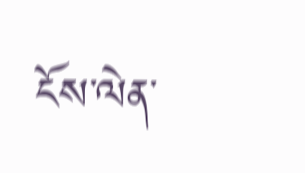ངོས་ལེན་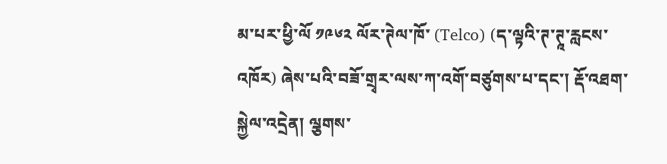མ་པར་ཕྱི་ལོ ༡༩༦༢ ལོར་ཊེལ་ཁོ་ (Telco) (ད་ལྟའི་ཊ་ཊཱ་རླངས་འཁོར) ཞེས་པའི་བཟོ་གྲྭར་ལས་ཀ་འགོ་བཙུགས་པ་དང་། རྡོ་འཐག་སྐྱེལ་འདྲེན། ལྕགས་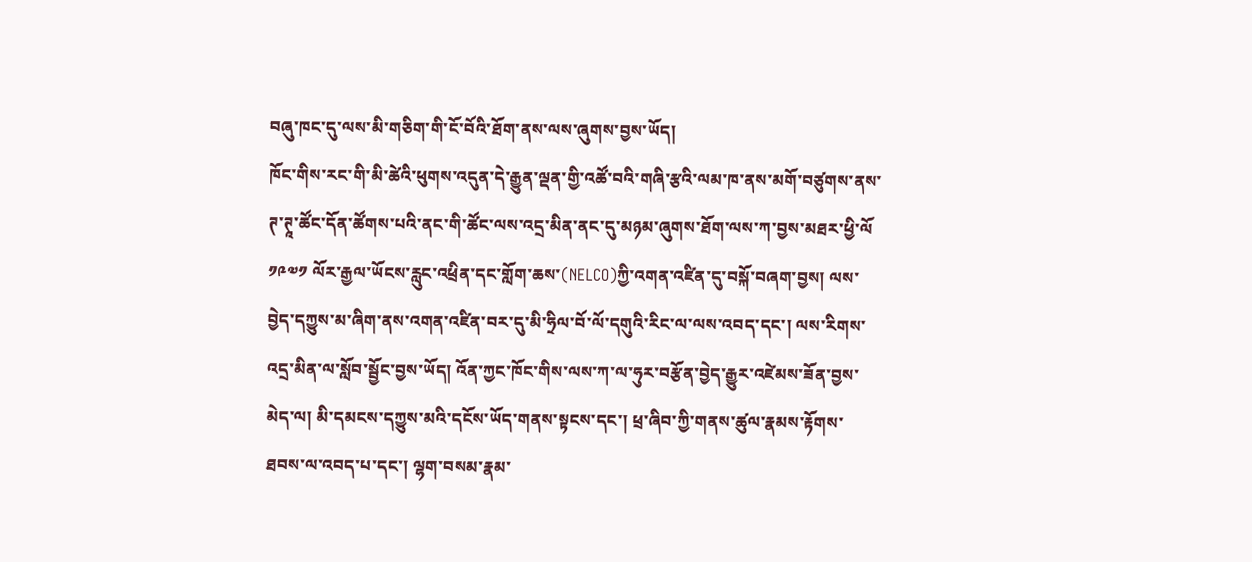བཞུ་ཁང་དུ་ལས་མི་གཅིག་གི་ངོ་བོའི་ཐོག་ནས་ལས་ཞུགས་བྱས་ཡོད།
ཁོང་གིས་རང་གི་མི་ཚེའི་ཕུགས་འདུན་དེ་རྒྱུན་ལྡན་གྱི་འཚོ་བའི་གཞི་རྩའི་ལམ་ཁ་ནས་མགོ་བཙུགས་ནས་ཊ་ཊཱ་ཚོང་དོན་ཚོགས་པའི་ནང་གི་ཚོང་ལས་འདྲ་མིན་ནང་དུ་མཉམ་ཞུགས་ཐོག་ལས་ཀ་བྱས་མཐར་ཕྱི་ལོ ༡༩༧༡ ལོར་རྒྱལ་ཡོངས་རླུང་འཕྲིན་དང་གློག་ཆས་(NELCO)ཀྱི་འགན་འཛིན་དུ་བསྐོ་བཞག་བྱས། ལས་བྱེད་དཀྱུས་མ་ཞིག་ནས་འགན་འཛིན་བར་དུ་མི་ཧྲིལ་བོ་ལོ་དགུའི་རིང་ལ་ལས་འབད་དང་། ལས་རིགས་འདྲ་མིན་ལ་སློབ་སྦྱོང་བྱས་ཡོད། འོན་ཀྱང་ཁོང་གིས་ལས་ཀ་ལ་ཧུར་བརྩོན་བྱེད་རྒྱུར་འཛེམས་ཟོན་བྱས་མེད་ལ། མི་དམངས་དཀྱུས་མའི་དངོས་ཡོད་གནས་སྟངས་དང་། ཕྲ་ཞིབ་ཀྱི་གནས་ཚུལ་རྣམས་རྟོགས་ཐབས་ལ་འབད་པ་དང་། ལྷག་བསམ་རྣམ་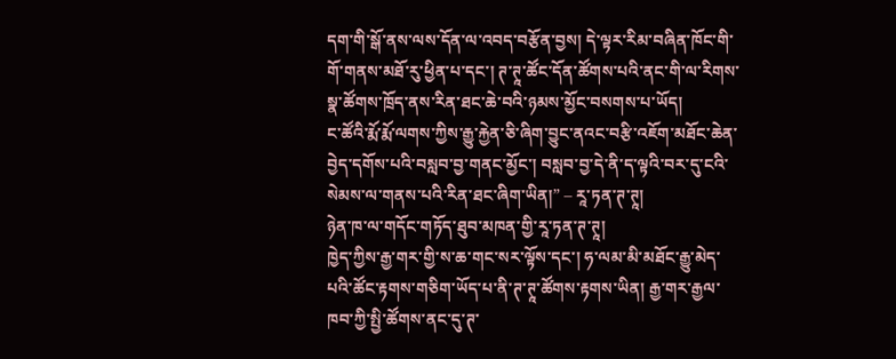དག་གི་སྒོ་ནས་ལས་དོན་ལ་འབད་བརྩོན་བྱས། དེ་ལྟར་རིམ་བཞིན་ཁོང་གི་གོ་གནས་མཐོ་རུ་ཕྱིན་པ་དང་། ཊ་ཊཱ་ཚོང་དོན་ཚོགས་པའི་ནང་གི་ལ་རིགས་སྣ་ཚོགས་ཁྲོད་ནས་རིན་ཐང་ཆེ་བའི་ཉམས་མྱོང་བསགས་པ་ཡོད།
ང་ཚོའི་རྨོ་རྨོ་ལགས་ཀྱིས་རྒྱུ་རྐྱེན་ཅི་ཞིག་བྱུང་ནའང་བརྩི་འཇོག་མཐོང་ཆེན་བྱེད་དགོས་པའི་བསླབ་བྱ་གནང་མྱོང་། བསླབ་བྱ་དེ་ནི་ད་ལྟའི་བར་དུ་ངའི་སེམས་ལ་གནས་པའི་རིན་ཐང་ཞིག་ཡིན།” – རཱ་ཏན་ཊ་ཊཱ།
ཉེན་ཁ་ལ་གདོང་གཏོད་ཐུབ་མཁན་གྱི་རཱ་ཏན་ཊ་ཊཱ།
ཁྱེད་ཀྱིས་རྒྱ་གར་གྱི་ས་ཆ་གང་སར་ལྟོས་དང་། ཧ་ལམ་མི་མཐོང་རྒྱུ་མེད་པའི་ཚོང་རྟགས་གཅིག་ཡོད་པ་ནི་ཊ་ཊཱ་ཚོགས་རྟགས་ཡིན། རྒྱ་གར་རྒྱལ་ཁབ་ཀྱི་སྤྱི་ཚོགས་ནང་དུ་ཊ་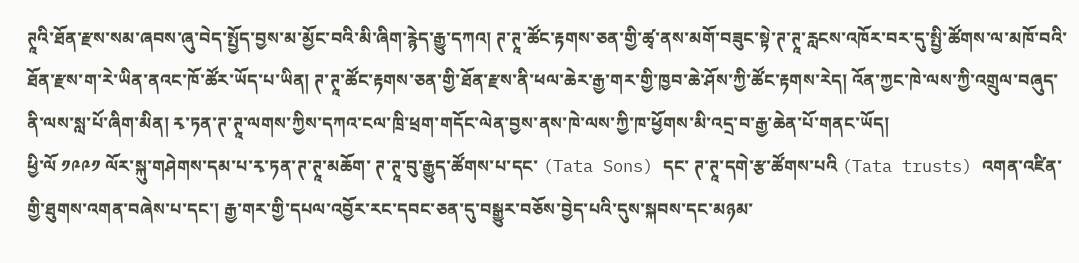ཊཱའི་ཐོན་རྫས་སམ་ཞབས་ཞུ་བེད་སྤྱོད་བྱས་མ་མྱོང་བའི་མི་ཞིག་རྙེད་རྒྱུ་དཀའ། ཊ་ཊཱ་ཚོང་རྟགས་ཅན་གྱི་ཚྭ་ནས་མགོ་བཟུང་སྟེ་ཊ་ཊཱ་རླངས་འཁོར་བར་དུ་སྤྱི་ཚོགས་ལ་མཁོ་བའི་ཐོན་རྫས་ག་རེ་ཡིན་ནའང་ཁོ་ཚོར་ཡོད་པ་ཡིན། ཊ་ཊཱ་ཚོང་རྟགས་ཅན་གྱི་ཐོན་རྫས་ནི་ཕལ་ཆེར་རྒྱ་གར་གྱི་ཁྱབ་ཆེ་ཤོས་ཀྱི་ཚོང་རྟགས་རེད། འོན་ཀྱང་ཁེ་ལས་ཀྱི་འགྲུལ་བཞུད་ནི་ལས་སླ་པོ་ཞིག་མིན། རྭ་ཏན་ཊ་ཊཱ་ལགས་ཀྱིས་དཀའ་ངལ་ཁྲི་ཕྲག་གདོང་ལེན་བྱས་ནས་ཁེ་ལས་ཀྱི་ཁ་ཕྱོགས་མི་འདྲ་བ་རྒྱ་ཆེན་པོ་གནང་ཡོད།
ཕྱི་ལོ ༡༩༩༡ ལོར་སྐུ་གཤེགས་དམ་པ་རྭ་ཏན་ཊ་ཊཱ་མཆོག་ ཊ་ཊཱ་བུ་རྒྱུད་ཚོགས་པ་དང་ (Tata Sons) དང་ ཊ་ཊཱ་དགེ་རྩ་ཚོགས་པའི (Tata trusts) འགན་འཛིན་གྱི་ཐུགས་འགན་བཞེས་པ་དང་། རྒྱ་གར་གྱི་དཔལ་འབྱོར་རང་དབང་ཅན་དུ་བསྒྱུར་བཅོས་བྱེད་པའི་དུས་སྐབས་དང་མཉམ་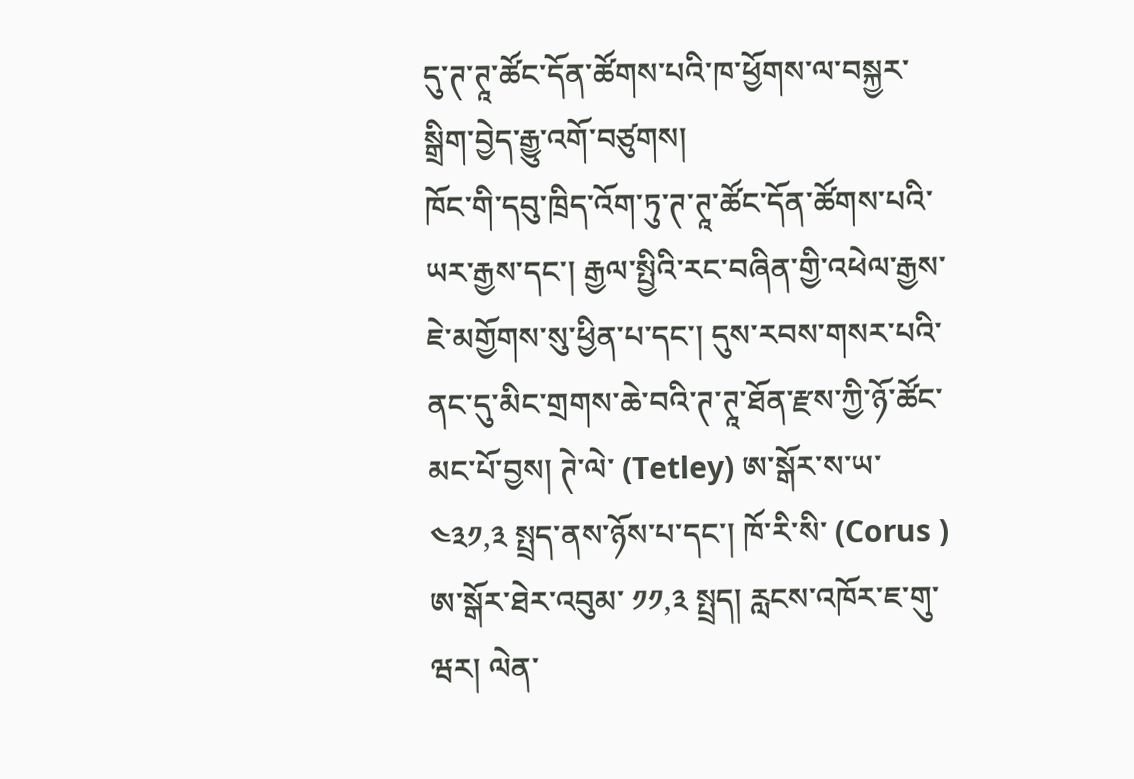དུ་ཊ་ཊཱ་ཚོང་དོན་ཚོགས་པའི་ཁ་ཕྱོགས་ལ་བསྐྱར་སྒྲིག་བྱེད་རྒྱུ་འགོ་བཙུགས།
ཁོང་གི་དབུ་ཁྲིད་འོག་ཏུ་ཊ་ཊཱ་ཚོང་དོན་ཚོགས་པའི་ཡར་རྒྱས་དང་། རྒྱལ་སྤྱིའི་རང་བཞིན་གྱི་འཕེལ་རྒྱས་ཇེ་མགྱོགས་སུ་ཕྱིན་པ་དང་། དུས་རབས་གསར་པའི་ནང་དུ་མིང་གྲགས་ཆེ་བའི་ཊ་ཊཱ་ཐོན་རྫས་ཀྱི་ཉོ་ཚོང་མང་པོ་བྱས། ཊེ་ལེ་ (Tetley) ཨ་སྒོར་ས་ཡ་ ༤༣༡,༣ སྤྲད་ནས་ཉོས་པ་དང་། ཁོ་རི་སི་ (Corus ) ཨ་སྒོར་ཐེར་འབུམ་ ༡༡,༣ སྤྲད། རླངས་འཁོར་ཇ་གུ་ཝར། ལེན་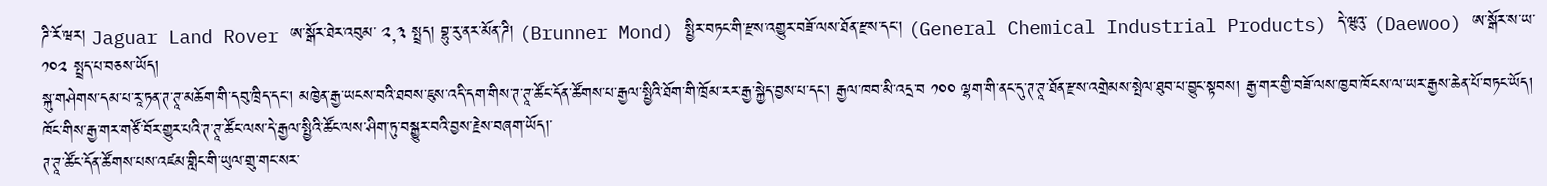ཌི་རོ་ཝར། Jaguar Land Rover ཨ་སྒོར་ཐེར་འབུམ་ ༢,༣ སྤྲད། བྷུ་རུ་ནར་མོན་ཌི། (Brunner Mond) སྤྱིར་བཏང་གི་རྫས་འགྱུར་བཟོ་ལས་ཐོན་རྫས་དང་། (General Chemical Industrial Products) དེ་ཝུའུ་ (Daewoo) ཨ་སྒོར་ས་ཡ་ ༡༠༢ སྤྲད་པ་བཅས་ཡོད།
སྐུ་གཤེགས་དམ་པ་རཱ་ཏན་ཊ་ཊཱ་མཆོག་གི་དབུ་ཁྲིད་དང་། མཁྱེན་རྒྱ་ཡངས་བའི་ཐབས་ཇུས་འདི་དག་གིས་ཊ་ཊཱ་ཚོང་དོན་ཚོགས་པ་རྒྱལ་སྤྱིའི་ཐོག་གི་ཁྲོམ་རར་རྒྱ་སྐྱེད་བྱས་པ་དང་། རྒྱལ་ཁབ་མི་འདྲ་བ ༡༠༠ ལྷག་གི་ནང་དུ་ཊ་ཊཱ་ཐོན་རྫས་འགྲེམས་སྤེལ་ཐུབ་པ་བྱུང་སྟབས། རྒྱ་གར་གྱི་བཟོ་ལས་ཁྱབ་ཁོངས་ལ་ཡར་རྒྱས་ཆེན་པོ་བཏང་ཡོད། ཁོང་གིས་རྒྱ་གར་གཙོ་བོར་གྱུར་པའི་ཊ་ཊཱ་ཚོང་ལས་དེ་རྒྱལ་སྤྱིའི་ཚོང་ལས་ཤིག་ཏུ་བསྒྱུར་བའི་བྱས་རྗེས་བཞག་ཡོད།་
ཊ་ཊཱ་ཚོང་དོན་ཚོགས་པས་འཛམ་གླིང་གི་ཡུལ་གྲུ་གང་སར་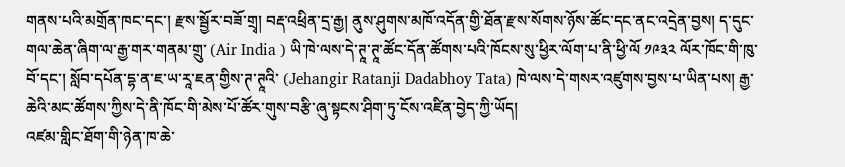གནས་པའི་མགྲོན་ཁང་དང་། རྫས་སྦྱོར་བཟོ་གྲྭ། བརྡ་འཕྲིན་དྲ་རྒྱ། ནུས་ཤུགས་མཁོ་འདོན་གྱི་ཐོན་རྫས་སོགས་ཉོས་ཚོང་དང་ནང་འདྲེན་བྱས། ད་དུང་གལ་ཆེན་ཞིག་ལ་རྒྱ་གར་གནམ་གྲུ་ (Air India ) ཡི་ཁེ་ལས་དེ་ཊཱ་ཊཱ་ཚོང་དོན་ཚོགས་པའི་ཁོངས་སུ་ཕྱིར་ལོག་པ་ནི་ཕྱི་ལོ ༡༩༣༢ ལོར་ཁོང་གི་ཁུ་བོ་དང་། སློབ་དཔོན་དྷ་ན་ཇ་ཡ་རཱ་ཇན་གྱིས་ཊ་ཊཱའི་ (Jehangir Ratanji Dadabhoy Tata) ཁེ་ལས་དེ་གསར་འཛུགས་བྱས་པ་ཡིན་པས། རྒྱ་ཆེའི་མང་ཚོགས་ཀྱིས་དེ་ནི་ཁོང་གི་མེས་པོ་ཚོར་གུས་བརྩི་ཞུ་སྟངས་ཤིག་ཏུ་ངོས་འཛིན་བྱེད་ཀྱི་ཡོད།
འཛམ་གླིང་ཐོག་གི་ཉེན་ཁ་ཆེ་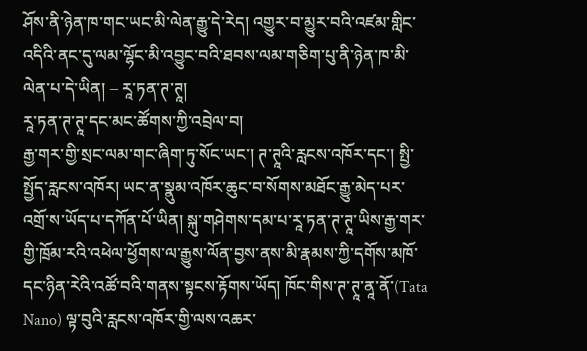ཤོས་ནི་ཉེན་ཁ་གང་ཡང་མི་ལེན་རྒྱུ་དེ་རེད། འགྱུར་བ་མྱུར་བའི་འཛམ་གླིང་འདིའི་ནང་དུ་ལམ་ལྷོང་མི་འབྱུང་བའི་ཐབས་ལམ་གཅིག་པུ་ནི་ཉེན་ཁ་མི་ལེན་པ་དེ་ཡིན། – རཱ་ཏན་ཊ་ཊཱ།
རཱ་ཏན་ཊ་ཊཱ་དང་མང་ཚོགས་ཀྱི་འབྲེལ་བ།
རྒྱ་གར་གྱི་སྲང་ལམ་གང་ཞིག་ཏུ་སོང་ཡང་། ཊ་ཊཱའི་རླངས་འཁོར་དང་། སྤྱི་སྤྱོད་རླངས་འཁོར། ཡང་ན་སྣུམ་འཁོར་ཆུང་བ་སོགས་མཐོང་རྒྱུ་མེད་པར་འགྲོ་ས་ཡོད་པ་དཀོན་པོ་ཡིན། སྐུ་གཤེགས་དམ་པ་རཱ་ཏན་ཊ་ཊཱ་ཡིས་རྒྱ་གར་གྱི་ཁྲོམ་རའི་འཕེལ་ཕྱོགས་ལ་རྒྱུས་ལོན་བྱས་ནས་མི་རྣམས་ཀྱི་དགོས་མཁོ་དང་ཉིན་རེའི་འཚོ་བའི་གནས་སྟངས་རྟོགས་ཡོད། ཁོང་གིས་ཊ་ཊཱ་ནཱ་ནོ་(Tata Nano) ལྟ་བུའི་རླངས་འཁོར་གྱི་ལས་འཆར་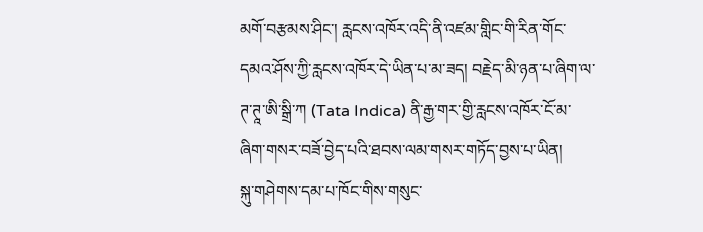མགོ་བརྩམས་ཤིང་། རླངས་འཁོར་འདི་ནི་འཛམ་གླིང་གི་རིན་གོང་དམའ་ཤོས་ཀྱི་རླངས་འཁོར་དེ་ཡིན་པ་མ་ཟད། བརྗེད་མི་ཉན་པ་ཞིག་ལ་ ཊ་ཊཱ་ཨི་སྒྲི་ཀ (Tata Indica) ནི་རྒྱ་གར་གྱི་རླངས་འཁོར་ངོ་མ་ཞིག་གསར་བཟོ་བྱེད་པའི་ཐབས་ལམ་གསར་གཏོད་བྱས་པ་ཡིན།
སྐུ་གཤེགས་དམ་པ་ཁོང་གིས་གསུང་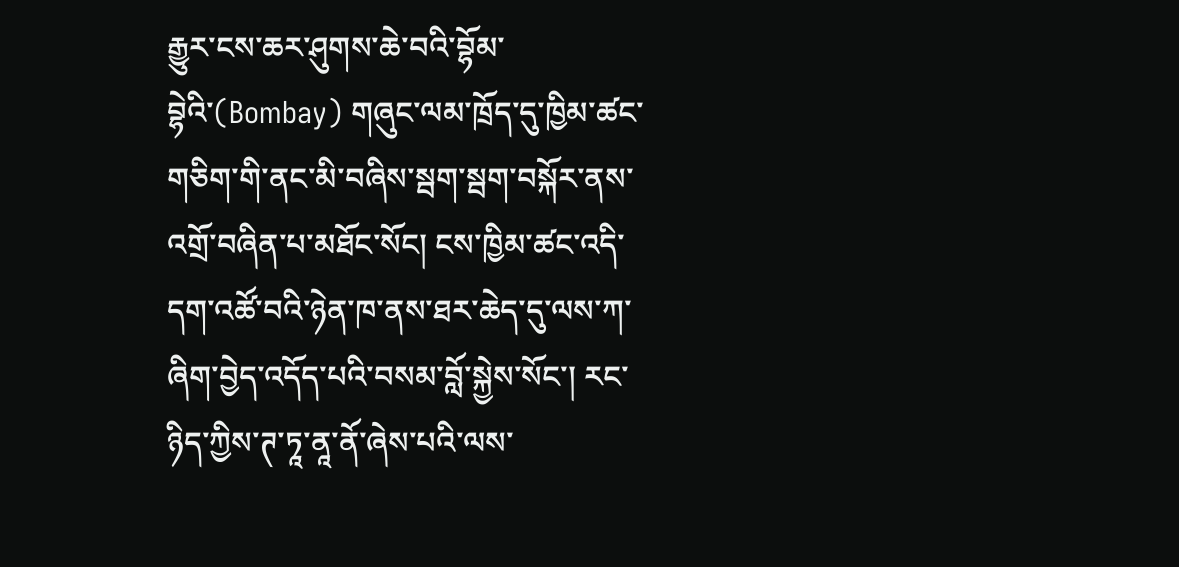རྒྱུར་ངས་ཆར་ཤུགས་ཆེ་བའི་བྷོམ་བྷེའི་(Bombay) གཞུང་ལམ་ཁྲོད་དུ་ཁྱིམ་ཚང་གཅིག་གི་ནང་མི་བཞིས་སྦག་སྦག་བསྐོར་ནས་འགྲོ་བཞིན་པ་མཐོང་སོང། ངས་ཁྱིམ་ཚང་འདི་དག་འཚོ་བའི་ཉེན་ཁ་ནས་ཐར་ཆེད་དུ་ལས་ཀ་ཞིག་བྱེད་འདོད་པའི་བསམ་བློ་སྐྱེས་སོང་། རང་ཉིད་ཀྱིས་ཊ་ཏཱ་ནཱ་ནོ་ཞེས་པའི་ལས་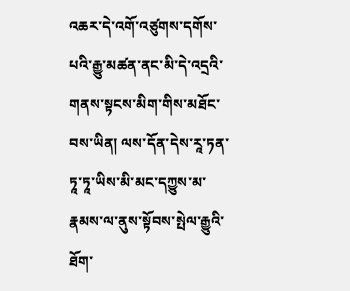འཆར་དེ་འགོ་འཙུགས་དགོས་པའི་རྒྱུ་མཚན་ནང་མི་དེ་འདྲའི་གནས་སྟངས་མིག་གིས་མཐོང་བས་ཡིན། ལས་དོན་དེས་རཱ་ཏན་ཏཱ་ཏཱ་ཡིས་མི་མང་དཀྱུས་མ་རྣམས་ལ་ནུས་སྟོབས་སྤེལ་རྒྱུའི་ཐོག་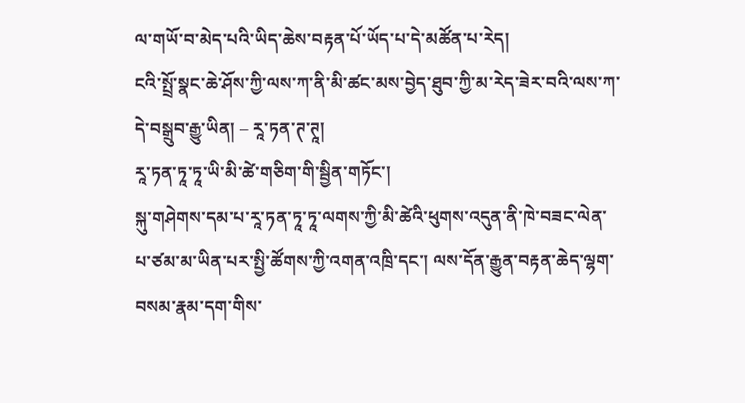ལ་གཡོ་བ་མེད་པའི་ཡིད་ཆེས་བརྟན་པོ་ཡོད་པ་དེ་མཚོན་པ་རེད།
ངའི་སྤྲོ་སྣང་ཆེ་ཤོས་ཀྱི་ལས་ཀ་ནི་མི་ཚང་མས་བྱེད་ཐུབ་ཀྱི་མ་རེད་ཟེར་བའི་ལས་ཀ་དེ་བསྒྲུབ་རྒྱུ་ཡིན། – རཱ་ཏན་ཊ་ཊཱ།
རཱ་ཏན་ཏཱ་ཏཱ་ཡི་མི་ཚེ་གཅིག་གི་སྦྱིན་གཏོང་།
སྐུ་གཤེགས་དམ་པ་རཱ་ཏན་ཏཱ་ཏཱ་ལགས་ཀྱི་མི་ཚེའི་ཕུགས་འདུན་ནི་ཁེ་བཟང་ལེན་པ་ཙམ་མ་ཡིན་པར་སྤྱི་ཚོགས་ཀྱི་འགན་འཁྲི་དང་། ལས་དོན་རྒྱུན་བརྟན་ཆེད་ལྷག་བསམ་རྣམ་དག་གིས་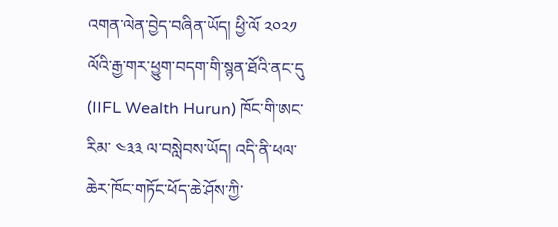འགན་ལེན་བྱེད་བཞིན་ཡོད། ཕྱི་ལོ ༢༠༢༡ ལོའི་རྒྱ་གར་ཕྱུག་བདག་གི་སྙན་ཐོའི་ནང་དུ (IIFL Wealth Hurun) ཁོང་གི་ཨང་རིམ་ ༤༣༣ ལ་བསླེབས་ཡོད། འདི་ནི་ཕལ་ཆེར་ཁོང་གཏོང་ཕོད་ཆེ་ཤོས་ཀྱི་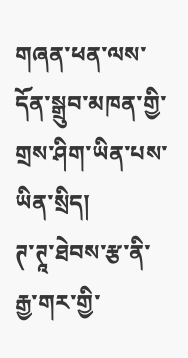གཞན་ཕན་ལས་དོན་སྒྲུབ་མཁན་གྱི་གྲས་ཤིག་ཡིན་པས་ཡིན་སྲིད།
ཊ་ཊཱ་ཐེབས་རྩ་ནི་རྒྱ་གར་གྱི་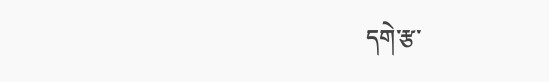དགེ་རྩ་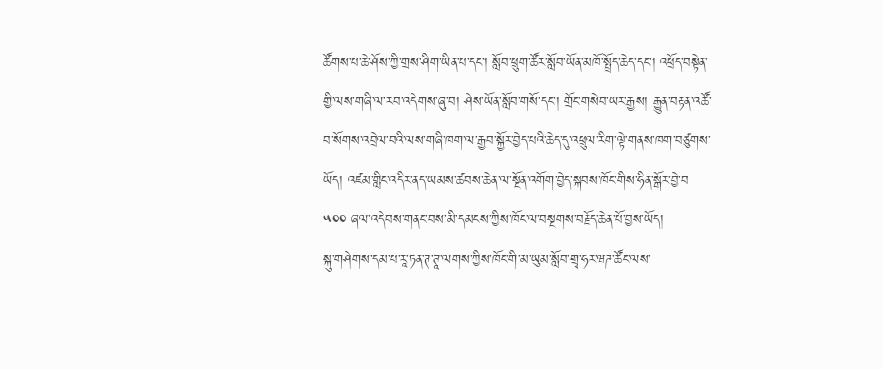ཚོགས་པ་ཆེ་ཤོས་ཀྱི་གྲས་ཤིག་ཡིན་པ་དང་། སློབ་ཕྲུག་ཚོར་སློབ་ཡོན་མཁོ་སྤྲོད་ཆེད་དང་། འཕྲོད་བསྟེན་གྱི་ལས་གཞི་ལ་རབ་འདེགས་ཞུ་བ། ཤེས་ཡོན་སློབ་གསོ་དང་། གྲོང་གསེབ་ཡར་རྒྱས། རྒྱུན་བརྟན་འཚོ་བ་སོགས་འབྲེལ་བའི་ལས་གཞི་ཁག་ལ་རྒྱབ་སྐྱོར་བྱེད་པའི་ཆེད་དུ་འཕྲུལ་རིག་ལྟེ་གནས་ཁག་བཙུགས་ཡོད། འཛམ་གླིང་འདིར་ནད་ཡམས་ཚབས་ཆེན་ལ་སྔོན་འགོག་བྱེད་སྐབས་ཁོང་གིས་ཧིན་སྒོར་བྱེ་བ ༥༠༠ ཞལ་འདེབས་གནང་བས་མི་དམངས་ཀྱིས་ཁོང་ལ་བསྔགས་བརྗོད་ཆེན་པོ་བྱས་ཡོད།
སྐུ་གཤེགས་དམ་པ་རཱ་ཏན་ཊ་ཊཱ་ལགས་ཀྱིས་ཁོང་གི་མ་ཡུམ་སློབ་གྲྭ་ཧར་ཝཌ་ཚོང་ལས་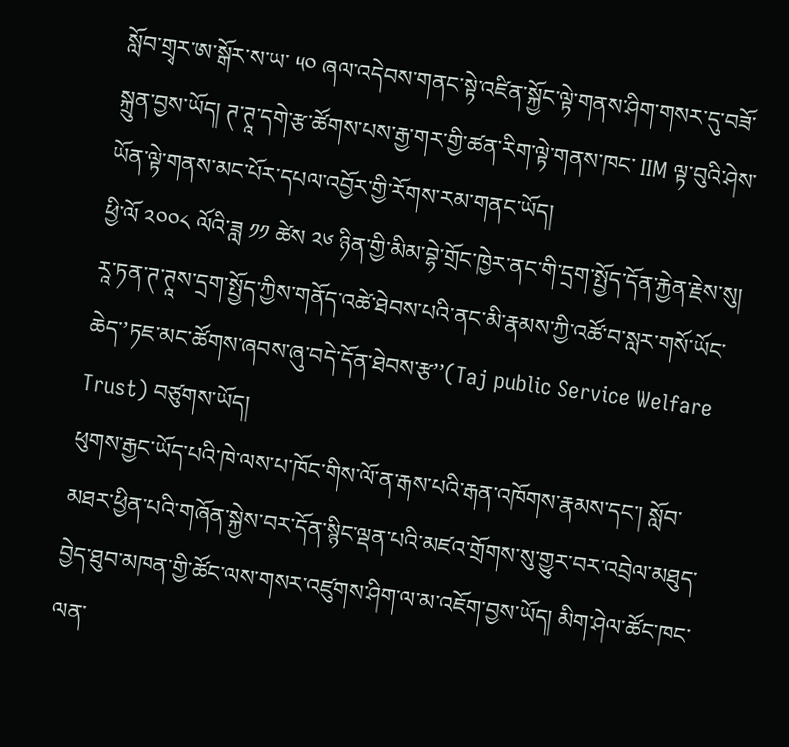སློབ་གྲྭར་ཨ་སྒོར་ས་ཡ་ ༥༠ ཞལ་འདེབས་གནང་སྟེ་འཛིན་སྐྱོང་ལྟེ་གནས་ཤིག་གསར་དུ་བཟོ་སྐྲུན་བྱས་ཡོད། ཊ་ཊཱ་དགེ་རྩ་ཚོགས་པས་རྒྱ་གར་གྱི་ཚན་རིག་ལྟེ་གནས་ཁང་ IIM ལྟ་བུའི་ཤེས་ཡོན་ལྟེ་གནས་མང་པོར་དཔལ་འབྱོར་གྱི་རོགས་རམ་གནང་ཡོད།
ཕྱི་ལོ ༢༠༠༨ ལོའི་ཟླ ༡༡ ཚེས ༢༦ ཉིན་གྱི་མིམ་བྷེ་གྲོང་ཁྱེར་ནང་གི་དྲག་སྤྱོད་དོན་རྐྱེན་རྗེས་སུ། རཱ་ཏན་ཊ་ཊཱས་དྲག་སྤྱོད་ཀྱིས་གནོད་འཚེ་ཐེབས་པའི་ནང་མི་རྣམས་ཀྱི་འཚོ་བ་སླར་གསོ་ཡོང་ཆེད་’ཏཇ་མང་ཚོགས་ཞབས་ཞུ་བདེ་དོན་ཐེབས་རྩ’’(Taj public Service Welfare Trust) བཙུགས་ཡོད།
ཕུགས་རྒྱང་ཡོད་པའི་ཁེ་ལས་པ་ཁོང་གིས་ལོ་ན་རྒས་པའི་རྒན་འཁོགས་རྣམས་དང་། སློབ་མཐར་ཕྱིན་པའི་གཞོན་སྐྱེས་བར་དོན་སྙིང་ལྡན་པའི་མཛའ་གྲོགས་སུ་གྱུར་བར་འབྲེལ་མཐུད་བྱེད་ཐུབ་མཁན་གྱི་ཚོང་ལས་གསར་འཛུགས་ཤིག་ལ་མ་འཇོག་བྱས་ཡོད། མིག་ཤེལ་ཚོང་ཁང་ལན་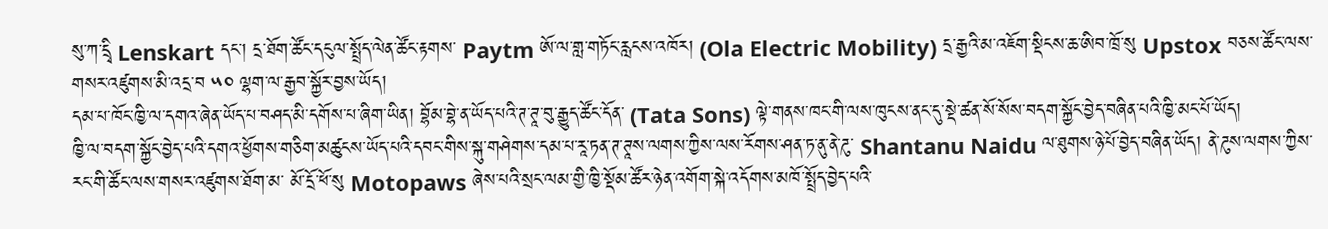སུ་ཀ་དྲྭི Lenskart དང་། དྲ་ཐོག་ཚོང་དངུལ་སྤྲོད་ལེན་ཚོང་རྟགས་ Paytm ཨོ་ལ་གླ་གཏོང་རླངས་འཁོར། (Ola Electric Mobility) དྲ་རྒྱའི་མ་འཇོག་སྡིངས་ཆ་ཨིབ་ཁྲོ་སུ Upstox བཅས་ཚོང་ལས་གསར་འཛུགས་མི་འདྲ་བ ༥༠ ལྷག་ལ་རྒྱབ་སྐྱོར་བྱས་ཡོད།
དམ་པ་ཁོང་ཁྱི་ལ་དགའ་ཞེན་ཡོད་པ་བཤད་མི་དགོས་པ་ཞིག་ཡིན། བྷོམ་བྷེ་ན་ཡོད་པའི་ཊ་ཊཱ་བུ་རྒྱུད་ཚོང་དོན་ (Tata Sons) ལྟེ་གནས་ཁང་གི་ལས་ཁུངས་ནང་དུ་སྡེ་ཚན་སོ་སོས་བདག་སྐྱོང་བྱེད་བཞིན་པའི་ཁྱི་མང་པོ་ཡོད།
ཁྱི་ལ་བདག་སྐྱོང་བྱེད་པའི་དགའ་ཕྱོགས་གཅིག་མཚུངས་ཡོད་པའི་དབང་གིས་སྐུ་གཤེགས་དམ་པ་རཱ་ཏན་ཊ་ཊཱས་ལགས་ཀྱིས་ལས་རོགས་ཤན་ཏ་ནུ་ནེ་ཌུ་ Shantanu Naidu ལ་ཐུགས་ཉེ་པོ་བྱེད་བཞིན་ཡོད། ནེ་ཌུས་ལགས་ཀྱིས་རང་གི་ཚོང་ལས་གསར་འཛུགས་ཐོག་མ་ མོ་དྲོ་ཕོ་སུ Motopaws ཞེས་པའི་སྲང་ལམ་གྱི་ཁྱི་སྡོམ་ཚོར་ཉེན་འགོག་སྐེ་འདོགས་མཁོ་སྤྲོད་བྱེད་པའི་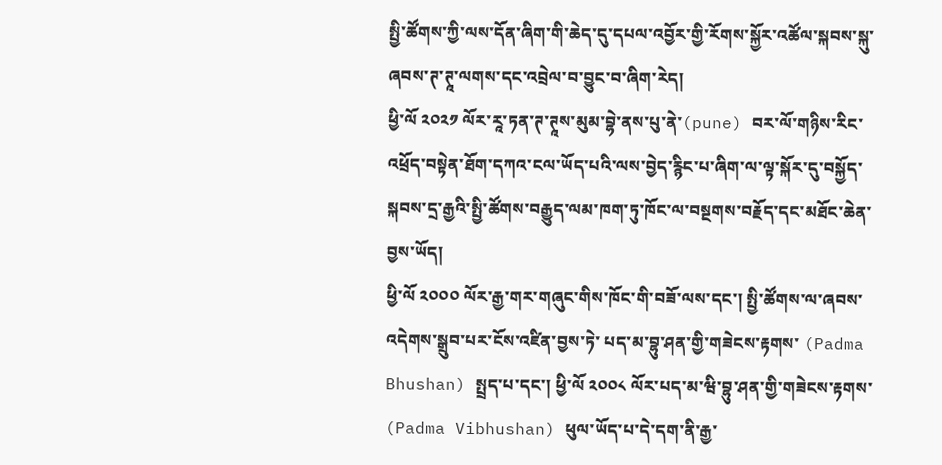སྤྱི་ཚོགས་ཀྱི་ལས་དོན་ཞིག་གི་ཆེད་དུ་དཔལ་འབྱོར་གྱི་རོགས་སྐྱོར་འཚོལ་སྐབས་སྐུ་ཞབས་ཊ་ཊཱ་ལགས་དང་འབྲེལ་བ་བྱུང་བ་ཞིག་རེད།
ཕྱི་ལོ ༢༠༢༡ ལོར་རཱ་ཏན་ཊ་ཊཱས་མུམ་བྷེ་ནས་པུ་ནེ་(pune) བར་ལོ་གཉིས་རིང་འཕྲོད་བསྟེན་ཐོག་དཀའ་ངལ་ཡོད་པའི་ལས་བྱེད་རྙིང་པ་ཞིག་ལ་ལྟ་སྐོར་དུ་བསྐྱོད་སྐབས་དྲ་རྒྱའི་སྤྱི་ཚོགས་བརྒྱུད་ལམ་ཁག་ཏུ་ཁོང་ལ་བསྔགས་བརྗོད་དང་མཐོང་ཆེན་བྱས་ཡོད།
ཕྱི་ལོ ༢༠༠༠ ལོར་རྒྱ་གར་གཞུང་གིས་ཁོང་གི་བཟོ་ལས་དང་། སྤྱི་ཚོགས་ལ་ཞབས་འདེགས་སྒྲུབ་པར་ངོས་འཛིན་བྱས་ཏེ་ པད་མ་བྷུ་ཤན་གྱི་གཟེངས་རྟགས་ (Padma Bhushan) སྤྲད་པ་དང་། ཕྱི་ལོ ༢༠༠༨ ལོར་པད་མ་ཝི་བྷུ་ཤན་གྱི་གཟེངས་རྟགས་ (Padma Vibhushan) ཕུལ་ཡོད་པ་དེ་དག་ནི་རྒྱ་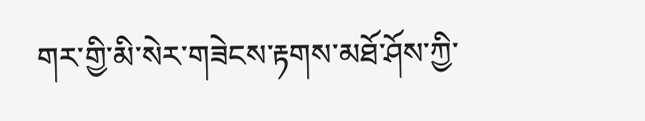གར་གྱི་མི་སེར་གཟེངས་རྟགས་མཐོ་ཤོས་ཀྱི་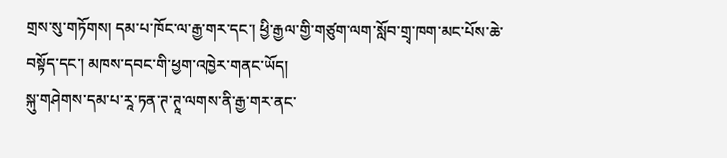གྲས་སུ་གཏོགས། དམ་པ་ཁོང་ལ་རྒྱ་གར་དང་། ཕྱི་རྒྱལ་གྱི་གཙུག་ལག་སློབ་གྲྭ་ཁག་མང་པོས་ཆེ་བསྟོད་དང་། མཁས་དབང་གི་ཕྱག་འཁྱེར་གནང་ཡོད།
སྐུ་གཤེགས་དམ་པ་རཱ་ཏན་ཊ་ཊཱ་ལགས་ནི་རྒྱ་གར་ནང་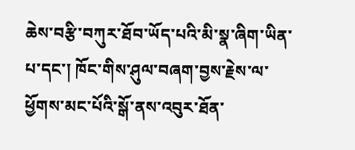ཆེས་བརྩི་བཀུར་ཐོབ་ཡོད་པའི་མི་སྣ་ཞིག་ཡིན་པ་དང་། ཁོང་གིས་ཤུལ་བཞག་བྱས་རྗེས་ལ་ཕྱོགས་མང་པོའི་སྒོ་ནས་འབུར་ཐོན་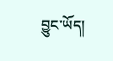བྱུང་ཡོད།